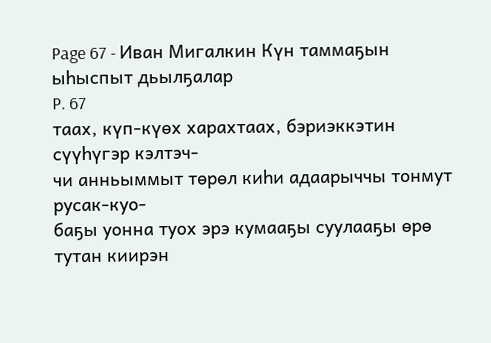Page 67 - Иван Мигалкин Күн таммаҕын ыһыспыт дьылҕалар
P. 67
таах, күп-күөх харахтаах, бэриэккэтин сүүһүгэр кэлтэч-
чи анньыммыт төрөл киһи адаарыччы тонмут русак-куо-
баҕы уонна туох эрэ кумааҕы суулааҕы өрө тутан киирэн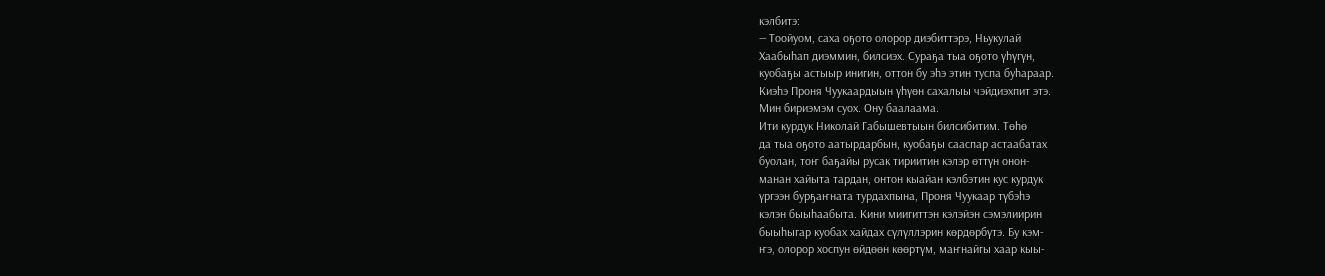кэлбитэ:
— Тоойуом, саха оҕото олорор диэбиттэрэ, Ньукулай
Хаабыһап диэммин, билсиэх. Сураҕа тыа оҕото үһүгүн,
куобаҕы астыыр инигин, оттон бу эһэ этин туспа буһараар.
Киэһэ Проня Чуукаардыын үһүөн сахалыы чэйдиэхпит этэ.
Мин бириэмэм суох. Ону баалаама.
Ити курдук Николай Габышевтыын билсибитим. Төһө
да тыа оҕото аатырдарбын, куобаҕы сааспар астаабатах
буолан, тоҥ баҕайы русак тириитин кэлэр өттүн онон-
манан хайыта тардан, онтон кыайан кэлбэтин кус курдук
үргээн бурҕаҥната турдахпына, Проня Чуукаар түбэһэ
кэлэн быыһаабыта. Кини миигиттэн кэлэйэн сэмэлиирин
быыһыгар куобах хайдах сүлүллэрин көрдөрбүтэ. Бу кэм-
ҥэ, олорор хоспун өйдөөн көөртүм, маҥнайгы хаар кыы-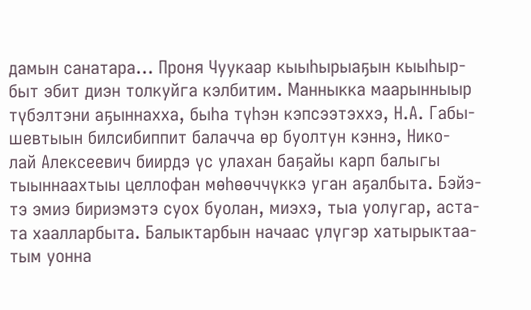дамын санатара... Проня Чуукаар кыыһырыаҕын кыыһыр-
быт эбит диэн толкуйга кэлбитим. Манныкка маарынныыр
түбэлтэни аҕыннахха, быһа түһэн кэпсээтэххэ, Н.А. Габы-
шевтыын билсибиппит балачча өр буолтун кэннэ, Нико-
лай Алексеевич биирдэ үс улахан баҕайы карп балыгы
тыыннаахтыы целлофан мөһөөччүккэ уган аҕалбыта. Бэйэ-
тэ эмиэ бириэмэтэ суох буолан, миэхэ, тыа уолугар, аста-
та хаалларбыта. Балыктарбын начаас үлүгэр хатырыктаа-
тым уонна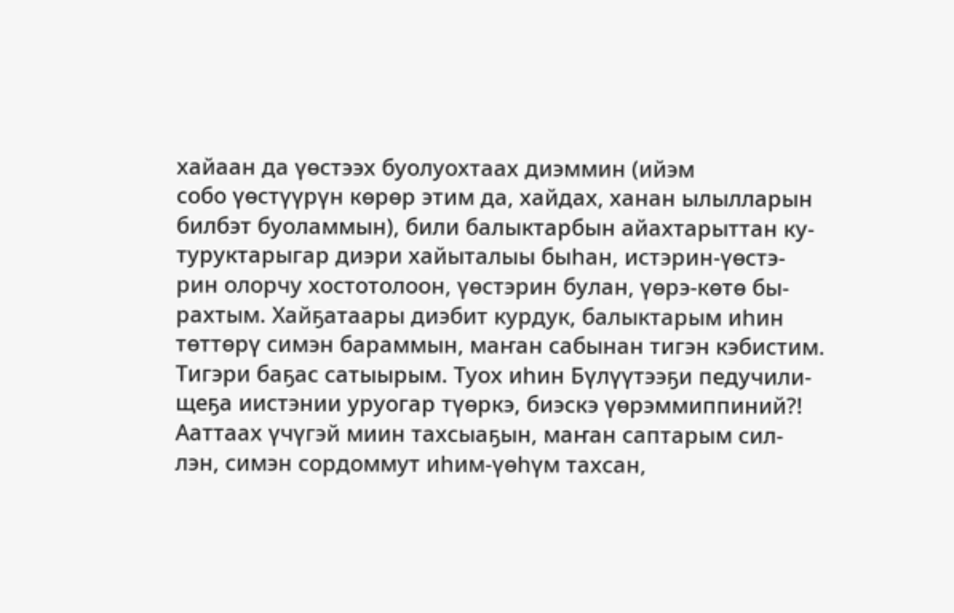хайаан да үөстээх буолуохтаах диэммин (ийэм
собо үөстүүрүн көрөр этим да, хайдах, ханан ылылларын
билбэт буоламмын), били балыктарбын айахтарыттан ку-
туруктарыгар диэри хайыталыы быһан, истэрин-үөстэ-
рин олорчу хостотолоон, үөстэрин булан, үөрэ-көтө бы-
рахтым. Хайҕатаары диэбит курдук, балыктарым иһин
төттөрү симэн бараммын, маҥан сабынан тигэн кэбистим.
Тигэри баҕас сатыырым. Туох иһин Бүлүүтээҕи педучили-
щеҕа иистэнии уруогар түөркэ, биэскэ үөрэммиппиний?!
Ааттаах үчүгэй миин тахсыаҕын, маҥан саптарым сил-
лэн, симэн сордоммут иһим-үөһүм тахсан,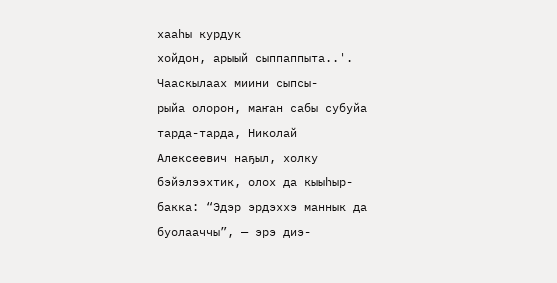хааһы курдук
хойдон, арыый сыппаппыта..'. Чааскылаах миини сыпсы-
рыйа олорон, маҥан сабы субуйа тарда-тарда, Николай
Алексеевич наҕыл, холку бэйэлээхтик, олох да кыыһыр-
бакка: “Эдэр эрдэххэ маннык да буолааччы”, — эрэ диэ-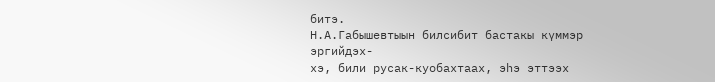битэ.
Н.А.Габышевтыын билсибит бастакы күммэр эргийдэх-
хэ, били русак-куобахтаах, эһэ эттээх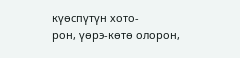күөспүтүн хото-
рон, үөрэ-көтө олорон,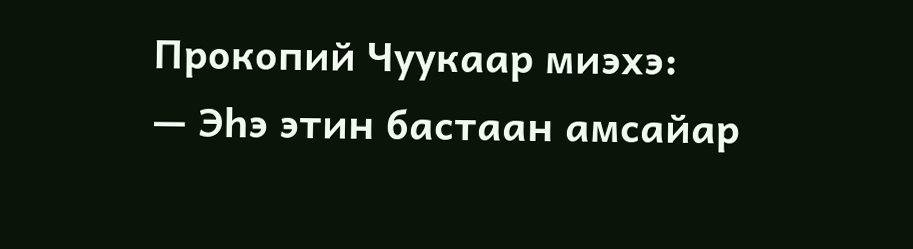Прокопий Чуукаар миэхэ:
— Эһэ этин бастаан амсайар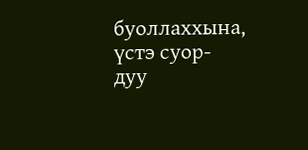буоллаххына, үстэ суор-
дуу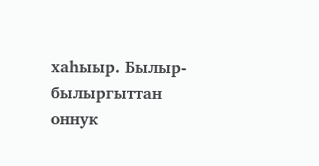хаһыыр. Былыр-былыргыттан оннук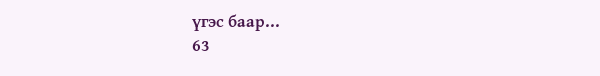үгэс баар...
63